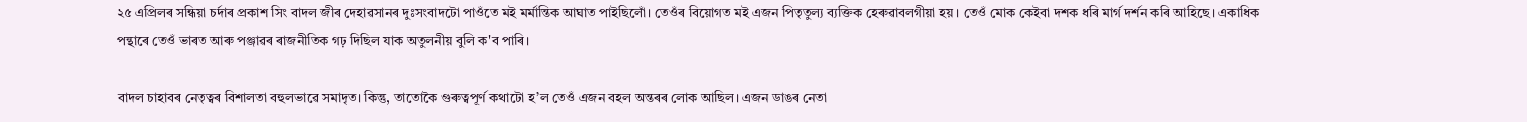২৫ এপ্ৰিলৰ সন্ধিয়া চৰ্দাৰ প্ৰকাশ সিং বাদল জীৰ দেহাৱসানৰ দুঃসংবাদটো পাওঁতে মই মৰ্মান্তিক আঘাত পাইছিলোঁ। তেওঁৰ বিয়োগত মই এজন পিতৃতুল্য ব্যক্তিক হেৰুৱাবলগীয়া হয়। তেওঁ মোক কেইবা দশক ধৰি মাৰ্গ দৰ্শন কৰি আহিছে। একাধিক পন্থাৰে তেওঁ ভাৰত আৰু পঞ্জাৱৰ ৰাজনীতিক গঢ় দিছিল যাক অতুলনীয় বুলি ক'ব পাৰি।

বাদল চাহাবৰ নেতৃত্বৰ বিশালতা বহুলভাৱে সমাদৃত। কিন্তু, তাতোকৈ গুৰুত্বপূৰ্ণ কথাটো হ’ল তেওঁ এজন বহল অন্তৰৰ লোক আছিল। এজন ডাঙৰ নেতা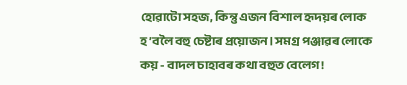হোৱাটো সহজ, কিন্তু এজন বিশাল হৃদয়ৰ লোক হ’বলৈ বহু চেষ্টাৰ প্ৰয়োজন। সমগ্ৰ পঞ্জাৱৰ লোকে কয় - বাদল চাহাবৰ কথা বহুত বেলেগ!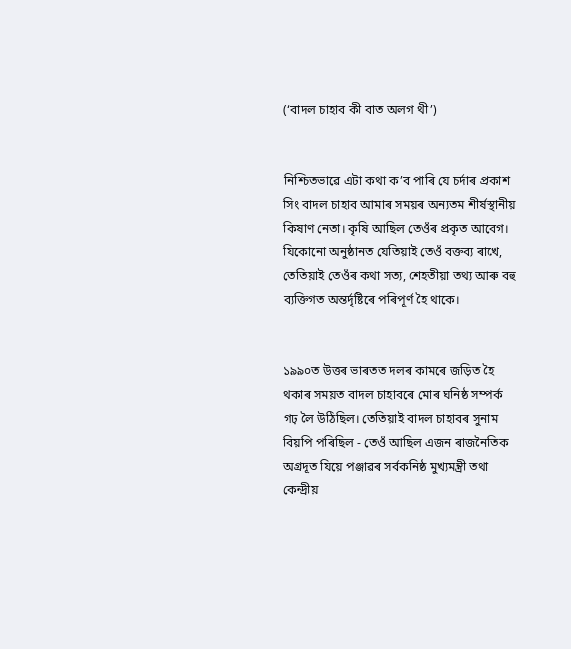(‘বাদল চাহাব কী বাত অলগ থী’)


নিশ্চিতভাৱে এটা কথা ক’ব পাৰি যে চৰ্দাৰ প্ৰকাশ সিং বাদল চাহাব আমাৰ সময়ৰ অন্যতম শীৰ্ষস্থানীয় কিষাণ নেতা। কৃষি আছিল তেওঁৰ প্ৰকৃত আবেগ। যিকোনো অনুষ্ঠানত যেতিয়াই তেওঁ বক্তব্য ৰাখে, তেতিয়াই তেওঁৰ কথা সত্য, শেহতীয়া তথ্য আৰু বহু ব্যক্তিগত অন্তৰ্দৃষ্টিৰে পৰিপূৰ্ণ হৈ থাকে।


১৯৯০ত উত্তৰ ভাৰতত দলৰ কামৰে জড়িত হৈ থকাৰ সময়ত বাদল চাহাবৰে মোৰ ঘনিষ্ঠ সম্পৰ্ক গঢ় লৈ উঠিছিল। তেতিয়াই বাদল চাহাবৰ সুনাম বিয়পি পৰিছিল - তেওঁ আছিল এজন ৰাজনৈতিক অগ্ৰদূত যিয়ে পঞ্জাৱৰ সৰ্বকনিষ্ঠ মুখ্যমন্ত্ৰী তথা কেন্দ্ৰীয়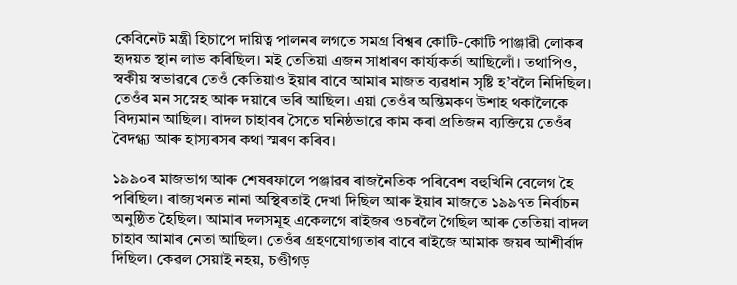কেবিনেট মন্ত্ৰী হিচাপে দায়িত্ব পালনৰ লগতে সমগ্ৰ বিশ্বৰ কোটি-কোটি পাঞ্জাৱী লোকৰ হৃদয়ত স্থান লাভ কৰিছিল। মই তেতিয়া এজন সাধাৰণ কাৰ্য্যকৰ্তা আছিলোঁ। তথাপিও, স্বকীয় স্বভাৱৰে তেওঁ কেতিয়াও ইয়াৰ বাবে আমাৰ মাজত ব্যৱধান সৃষ্টি হ’বলৈ নিদিছিল। তেওঁৰ মন সস্নেহ আৰু দয়াৰে ভৰি আছিল। এয়া তেওঁৰ অন্তিমকণ উশাহ থকালৈকে বিদ্যমান আছিল। বাদল চাহাবৰ সৈতে ঘনিষ্ঠভাৱে কাম কৰা প্ৰতিজন ব্যক্তিয়ে তেওঁৰ বৈদগ্ধ্য আৰু হাস্যৰসৰ কথা স্মৰণ কৰিব।

১৯৯০ৰ মাজভাগ আৰু শেষৰফালে পঞ্জাৱৰ ৰাজনৈতিক পৰিবেশ বহুখিনি বেলেগ হৈ পৰিছিল। ৰাজ্যখনত নানা অস্থিৰতাই দেখা দিছিল আৰু ইয়াৰ মাজতে ১৯৯৭ত নিৰ্বাচন অনুষ্ঠিত হৈছিল। আমাৰ দলসমূহ একেলগে ৰাইজৰ ওচৰলৈ গৈছিল আৰু তেতিয়া বাদল চাহাব আমাৰ নেতা আছিল। তেওঁৰ গ্ৰহণযোগ্যতাৰ বাবে ৰাইজে আমাক জয়ৰ আশীৰ্বাদ দিছিল। কেৱল সেয়াই নহয়, চণ্ডীগড়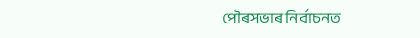পৌৰসভাৰ নিৰ্বাচনত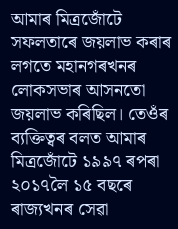আমাৰ মিত্ৰজোঁটে সফলতাৰে জয়লাভ কৰাৰ লগতে মহানগৰখনৰ লোকসভাৰ আসনতো জয়লাভ কৰিছিল। তেওঁৰ ব্যক্তিত্বৰ বলত আমাৰ মিত্ৰজোঁটে ১৯৯৭ ৰপৰা ২০১৭লৈ ১৫ বছৰে ৰাজ্যখনৰ সেৱা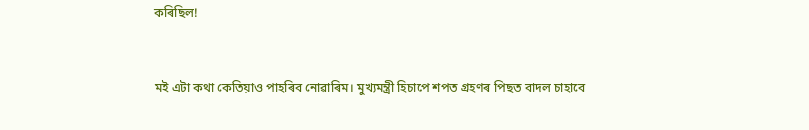কৰিছিল!


মই এটা কথা কেতিয়াও পাহৰিব নোৱাৰিম। মুখ্যমন্ত্ৰী হিচাপে শপত গ্ৰহণৰ পিছত বাদল চাহাবে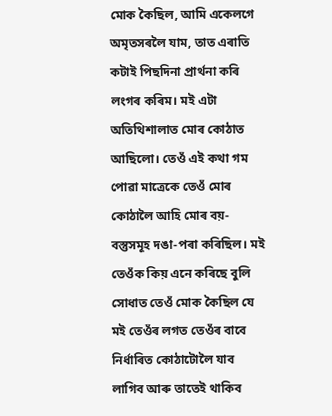মোক কৈছিল, আমি একেলগে অমৃতসৰলৈ যাম, তাত এৰাতি কটাই পিছদিনা প্ৰাৰ্থনা কৰি লংগৰ কৰিম। মই এটা অতিথিশালাত মোৰ কোঠাত আছিলো। তেওঁ এই কথা গম পোৱা মাত্ৰেকে তেওঁ মোৰ কোঠালৈ আহি মোৰ বয়-বস্তুসমূহ দঙা-পৰা কৰিছিল। মই তেওঁক কিয় এনে কৰিছে বুলি সোধাত তেওঁ মোক কৈছিল যে মই তেওঁৰ লগত তেওঁৰ বাবে নিৰ্ধাৰিত কোঠাটোলৈ যাব লাগিব আৰু তাতেই থাকিব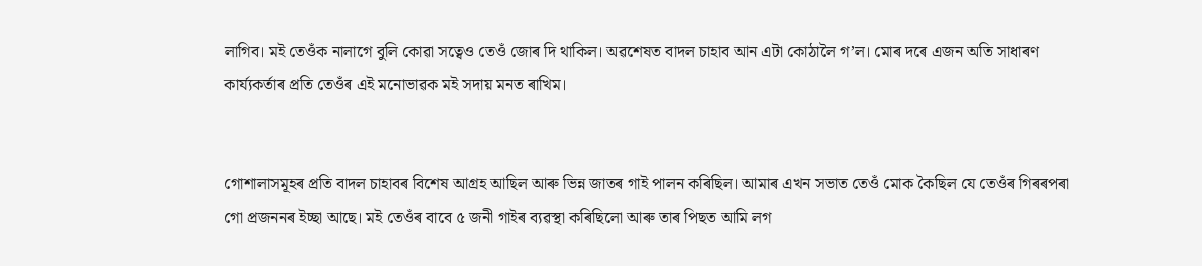লাগিব। মই তেওঁক নালাগে বুলি কোৱা সত্বেও তেওঁ জোৰ দি থাকিল। অৱশেষত বাদল চাহাব আন এটা কোঠালৈ গ’ল। মোৰ দৰে এজন অতি সাধাৰণ কাৰ্য্যকৰ্তাৰ প্ৰতি তেওঁৰ এই মনোভাৱক মই সদায় মনত ৰাখিম।


গোশালাসমূহৰ প্ৰতি বাদল চাহাবৰ বিশেষ আগ্ৰহ আছিল আৰু ভিন্ন জাতৰ গাই পালন কৰিছিল। আমাৰ এখন সভাত তেওঁ মোক কৈছিল যে তেওঁৰ গিৰৰপৰা গো প্ৰজননৰ ইচ্ছা আছে। মই তেওঁৰ বাবে ৫ জনী গাইৰ ব্যৱস্থা কৰিছিলো আৰু তাৰ পিছত আমি লগ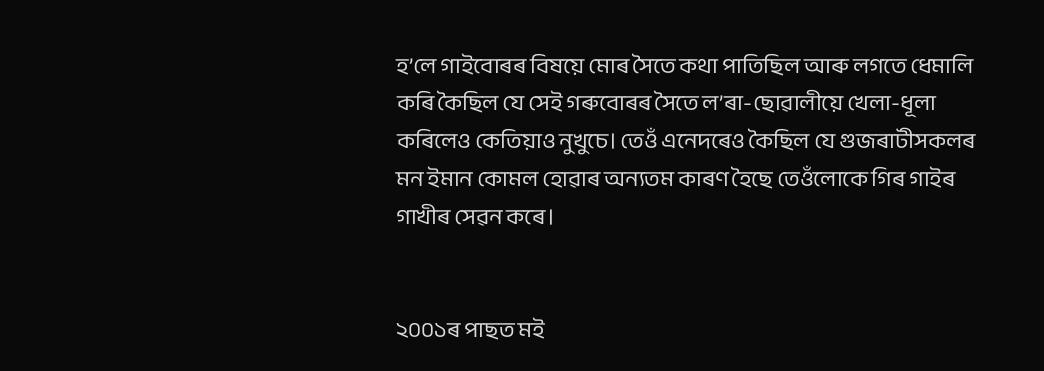হ’লে গাইবোৰৰ বিষয়ে মোৰ সৈতে কথা পাতিছিল আৰু লগতে ধেমালি কৰি কৈছিল যে সেই গৰুবোৰৰ সৈতে ল’ৰা-ছোৱালীয়ে খেলা-ধূলা কৰিলেও কেতিয়াও নুখুচে। তেওঁ এনেদৰেও কৈছিল যে গুজৰাটীসকলৰ মন ইমান কোমল হোৱাৰ অন্যতম কাৰণ হৈছে তেওঁলোকে গিৰ গাইৰ গাখীৰ সেৱন কৰে।


২০০১ৰ পাছত মই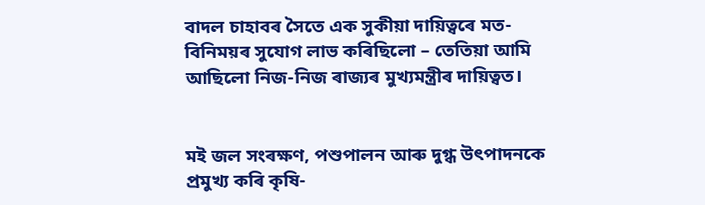বাদল চাহাবৰ সৈতে এক সুকীয়া দায়িত্বৰে মত-বিনিময়ৰ সুযোগ লাভ কৰিছিলো – তেতিয়া আমি আছিলো নিজ-নিজ ৰাজ্যৰ মুখ্যমন্ত্ৰীৰ দায়িত্বত।


মই জল সংৰক্ষণ, পশুপালন আৰু দুগ্ধ উৎপাদনকে প্ৰমুখ্য কৰি কৃষি-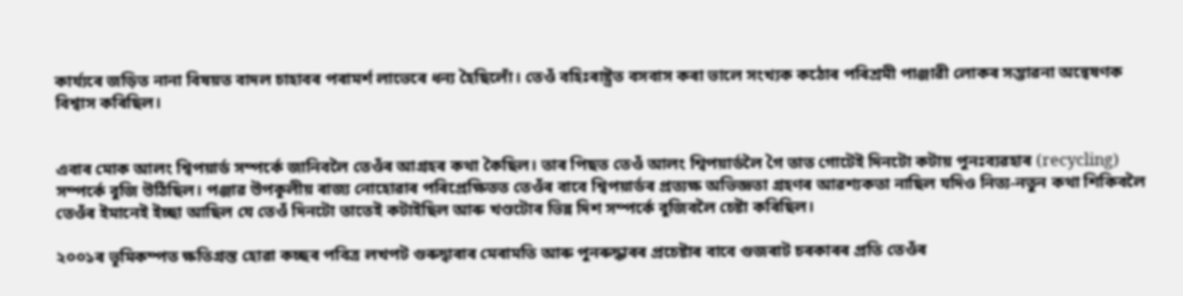কাৰ্য্যৰে জড়িত নানা বিষয়ত বাদল চাহাবৰ পৰামৰ্শ লাভেৰে ধন্য হৈছিলোঁ। তেওঁ বহিঃৰাষ্ট্ৰত বসবাস কৰা ভালে সংখ্যক কঠোৰ পৰিশ্ৰমী পাঞ্জাৱী লোকৰ সম্ভাৱনা অন্বেষণক বিশ্বাস কৰিছিল।


এবাৰ মোক আলং শ্বিপয়াৰ্ড সম্পৰ্কে জানিবলৈ তেওঁৰ আগ্ৰহৰ কথা কৈছিল। তাৰ পিছত তেওঁ আলং শ্বিপয়াৰ্ডলৈ গৈ তাত গোটেই দিনটো কটায় পুনঃব্যৱহাৰ (recycling) সম্পৰ্কে বুজি উঠিছিল। পঞ্জাৱ উপকূলীয় ৰাজ্য নোহোৱাৰ পৰিপ্ৰেক্ষিতত তেওঁৰ বাবে শ্বিপয়াৰ্ডৰ প্ৰত্যক্ষ অভিজ্ঞতা গ্ৰহণৰ আৱশ্যকতা নাছিল যদিও নিত্য-নতুন কথা শিকিবলৈ তেওঁৰ ইমানেই ইচ্ছা আছিল যে তেওঁ দিনটো তাতেই কটাইছিল আৰু খণ্ডটোৰ ভিন্ন দিশ সম্পৰ্কে বুজিবলৈ চেষ্টা কৰিছিল।

২০০১ৰ ভূমিকম্পত ক্ষতিগ্ৰস্ত হোৱা কচ্ছৰ পবিত্ৰ লখপট গুৰুদ্বাৰাৰ মেৰামতি আৰু পুনৰুদ্ধাৰৰ প্ৰচেষ্টাৰ বাবে গুজৰাট চৰকাৰৰ প্ৰতি তেওঁৰ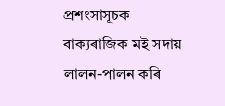প্ৰশংসাসূচক বাক্যৰাজিক মই সদায় লালন-পালন কৰি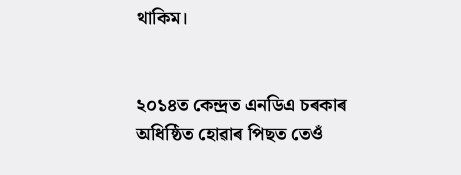থাকিম।


২০১৪ত কেন্দ্ৰত এনডিএ চৰকাৰ অধিষ্ঠিত হোৱাৰ পিছত তেওঁ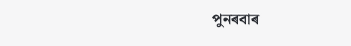পুনৰবাৰ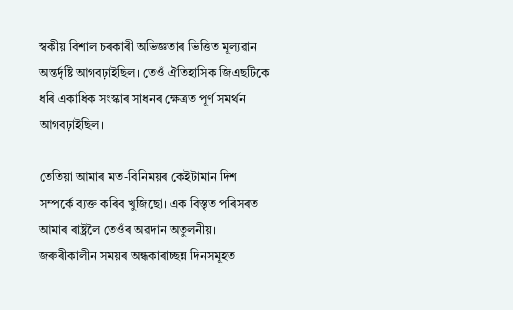স্বকীয় বিশাল চৰকাৰী অভিজ্ঞতাৰ ভিত্তিত মূল্যৱান অন্তৰ্দৃষ্টি আগবঢ়াইছিল। তেওঁ ঐতিহাসিক জিএছটিকে ধৰি একাধিক সংস্কাৰ সাধনৰ ক্ষেত্ৰত পূৰ্ণ সমৰ্থন আগবঢ়াইছিল।

তেতিয়া আমাৰ মত-বিনিময়ৰ কেইটামান দিশ সম্পৰ্কে ব্যক্ত কৰিব খুজিছো। এক বিস্তৃত পৰিসৰত আমাৰ ৰাষ্ট্ৰলৈ তেওঁৰ অৱদান অতুলনীয়। জৰুৰীকালীন সময়ৰ অন্ধকাৰাচ্ছন্ন দিনসমূহত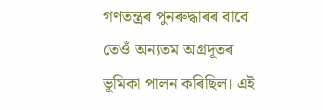গণতন্ত্ৰৰ পুনৰুদ্ধাৰৰ বাবে তেওঁ অন্যতম অগ্ৰদূতৰ ভূমিকা পালন কৰিছিল। এই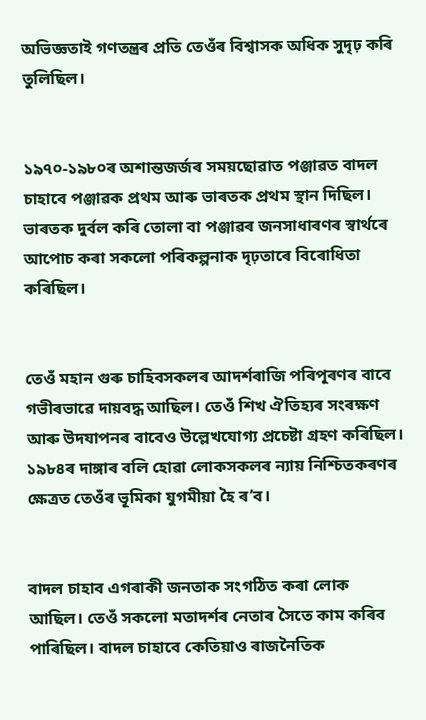অভিজ্ঞতাই গণতন্ত্ৰৰ প্ৰতি তেওঁৰ বিশ্বাসক অধিক সুদৃঢ় কৰি তুলিছিল।


১৯৭০-১৯৮০ৰ অশান্তজৰ্জৰ সময়ছোৱাত পঞ্জাৱত বাদল চাহাবে পঞ্জাৱক প্ৰথম আৰু ভাৰতক প্ৰথম স্থান দিছিল। ভাৰতক দুৰ্বল কৰি তোলা বা পঞ্জাৱৰ জনসাধাৰণৰ স্বাৰ্থৰে আপোচ কৰা সকলো পৰিকল্পনাক দৃঢ়তাৰে বিৰোধিতা কৰিছিল।


তেওঁ মহান গুৰু চাহিবসকলৰ আদৰ্শৰাজি পৰিপূৰণৰ বাবে গভীৰভাৱে দায়বদ্ধ আছিল। তেওঁ শিখ ঐতিহ্যৰ সংৰক্ষণ আৰু উদযাপনৰ বাবেও উল্লেখযোগ্য প্ৰচেষ্টা গ্ৰহণ কৰিছিল। ১৯৮৪ৰ দাঙ্গাৰ বলি হোৱা লোকসকলৰ ন্যায় নিশ্চিতকৰণৰ ক্ষেত্ৰত তেওঁৰ ভূমিকা যুগমীয়া হৈ ৰ’ব।


বাদল চাহাব এগৰাকী জনতাক সংগঠিত কৰা লোক আছিল। তেওঁ সকলো মতাদৰ্শৰ নেতাৰ সৈতে কাম কৰিব পাৰিছিল। বাদল চাহাবে কেতিয়াও ৰাজনৈতিক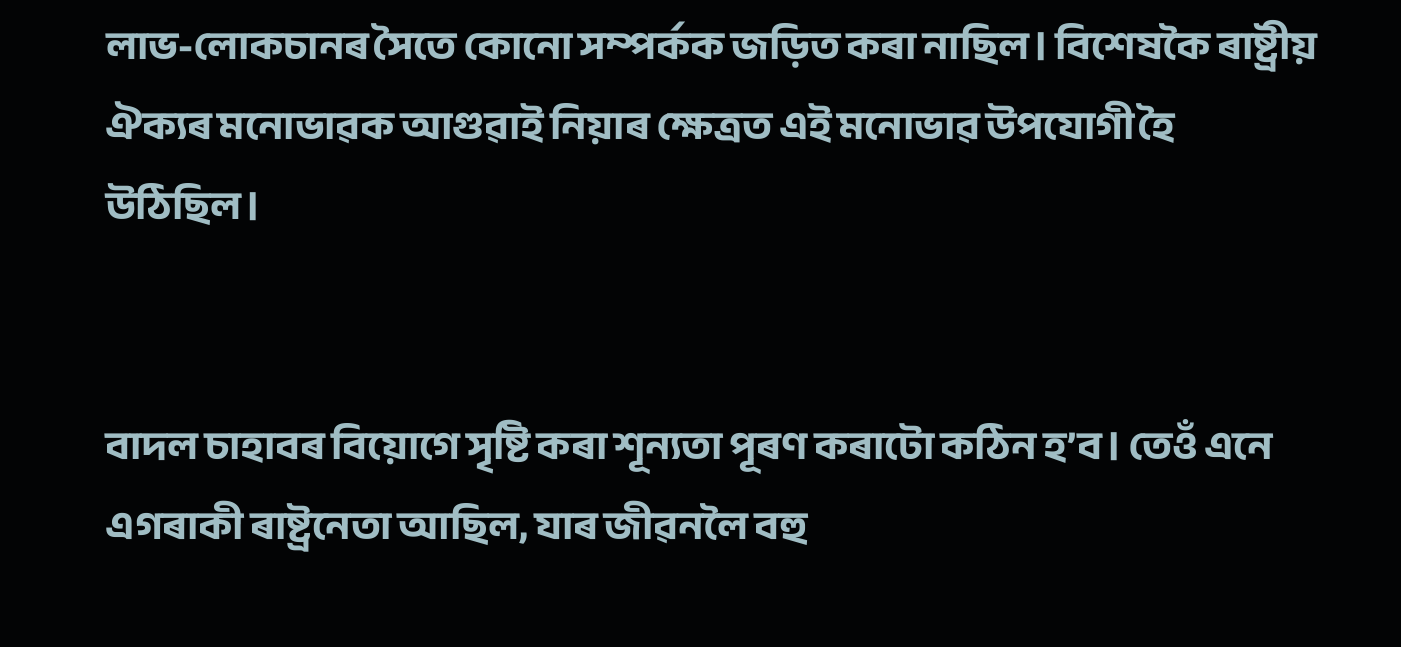লাভ-লোকচানৰ সৈতে কোনো সম্পৰ্কক জড়িত কৰা নাছিল। বিশেষকৈ ৰাষ্ট্ৰীয় ঐক্যৰ মনোভাৱক আগুৱাই নিয়াৰ ক্ষেত্ৰত এই মনোভাৱ উপযোগী হৈ উঠিছিল।


বাদল চাহাবৰ বিয়োগে সৃষ্টি কৰা শূন্যতা পূৰণ কৰাটো কঠিন হ’ব। তেওঁ এনে এগৰাকী ৰাষ্ট্ৰনেতা আছিল, যাৰ জীৱনলৈ বহু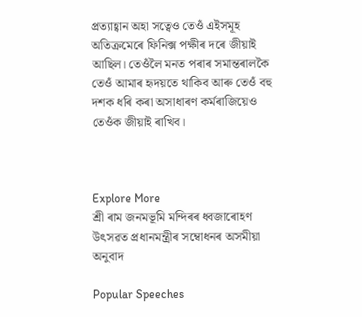প্ৰত্যাহ্বান অহা সত্বেও তেওঁ এইসমূহ অতিক্ৰমেৰে ফিনিক্স পক্ষীৰ দৰে জীয়াই আছিল। তেওঁলৈ মনত পৰাৰ সমান্তৰালকৈ তেওঁ আমাৰ হৃদয়তে থাকিব আৰু তেওঁ বহু দশক ধৰি কৰা অসাধাৰণ কৰ্মৰাজিয়েও তেওঁক জীয়াই ৰাখিব।



Explore More
শ্ৰী ৰাম জনমভূমি মন্দিৰৰ ধ্বজাৰোহণ উৎসৱত প্ৰধানমন্ত্ৰীৰ সম্বোধনৰ অসমীয়া অনুবাদ

Popular Speeches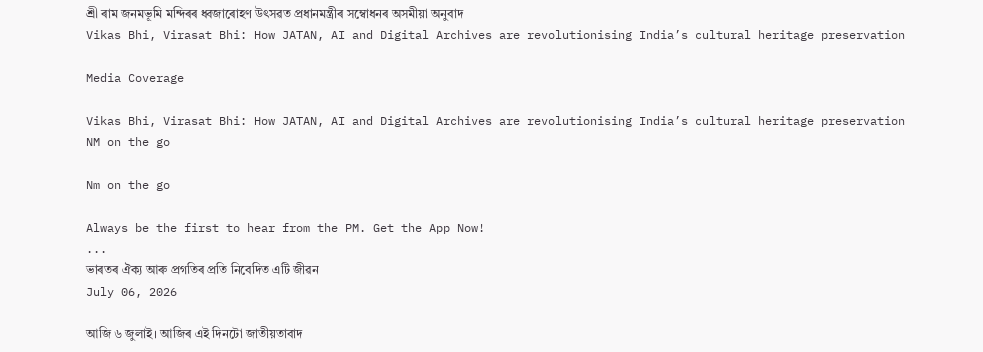শ্ৰী ৰাম জনমভূমি মন্দিৰৰ ধ্বজাৰোহণ উৎসৱত প্ৰধানমন্ত্ৰীৰ সম্বোধনৰ অসমীয়া অনুবাদ
Vikas Bhi, Virasat Bhi: How JATAN, AI and Digital Archives are revolutionising India’s cultural heritage preservation

Media Coverage

Vikas Bhi, Virasat Bhi: How JATAN, AI and Digital Archives are revolutionising India’s cultural heritage preservation
NM on the go

Nm on the go

Always be the first to hear from the PM. Get the App Now!
...
ভাৰতৰ ঐক্য আৰু প্ৰগতিৰ প্ৰতি নিবেদিত এটি জীৱন
July 06, 2026

আজি ৬ জুলাই। আজিৰ এই দিনটো জাতীয়তাবাদ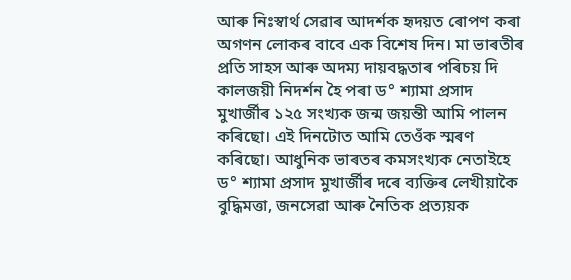আৰু নিঃস্বাৰ্থ সেৱাৰ আদৰ্শক হৃদয়ত ৰোপণ কৰা অগণন লোকৰ বাবে এক বিশেষ দিন। মা ভাৰতীৰ প্ৰতি সাহস আৰু অদম্য দায়বদ্ধতাৰ পৰিচয় দি কালজয়ী নিদৰ্শন হৈ পৰা ড° শ্যামা প্ৰসাদ মুখাৰ্জীৰ ১২৫ সংখ্যক জন্ম জয়ন্তী আমি পালন কৰিছো। এই দিনটোত আমি তেওঁক স্মৰণ কৰিছো। আধুনিক ভাৰতৰ কমসংখ্যক নেতাইহে ড° শ্যামা প্ৰসাদ মুখাৰ্জীৰ দৰে ব্যক্তিৰ লেখীয়াকৈ বুদ্ধিমত্তা, জনসেৱা আৰু নৈতিক প্ৰত্যয়ক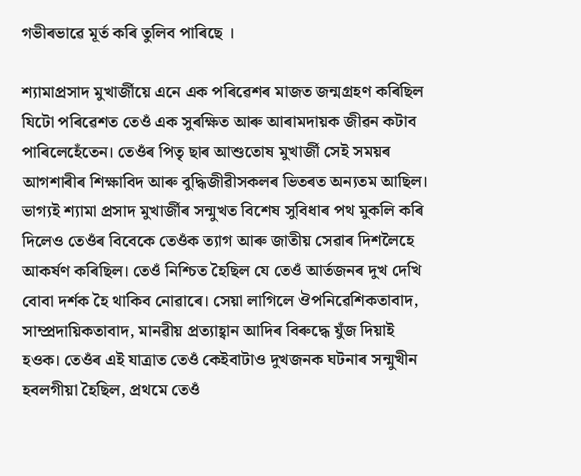গভীৰভাৱে মূৰ্ত কৰি তুলিব পাৰিছে ।

শ্যামাপ্ৰসাদ মুখাৰ্জীয়ে এনে এক পৰিৱেশৰ মাজত জন্মগ্ৰহণ কৰিছিল যিটো পৰিৱেশত তেওঁ এক সুৰক্ষিত আৰু আৰামদায়ক জীৱন কটাব পাৰিলেহেঁতেন। তেওঁৰ পিতৃ ছাৰ আশুতোষ মুখাৰ্জী সেই সময়ৰ আগশাৰীৰ শিক্ষাবিদ আৰু বুদ্ধিজীৱীসকলৰ ভিতৰত অন্যতম আছিল। ভাগ্যই শ্যামা প্ৰসাদ মুখাৰ্জীৰ সন্মুখত বিশেষ সুবিধাৰ পথ মুকলি কৰি দিলেও তেওঁৰ বিবেকে তেওঁক ত্যাগ আৰু জাতীয় সেৱাৰ দিশলৈহে আকৰ্ষণ কৰিছিল। তেওঁ নিশ্চিত হৈছিল যে তেওঁ আৰ্তজনৰ দুখ দেখি বোবা দৰ্শক হৈ থাকিব নোৱাৰে। সেয়া লাগিলে ঔপনিৱেশিকতাবাদ, সাম্প্ৰদায়িকতাবাদ, মানৱীয় প্ৰত্যাহ্বান আদিৰ বিৰুদ্ধে যুঁজ দিয়াই হওক। তেওঁৰ এই যাত্ৰাত তেওঁ কেইবাটাও দুখজনক ঘটনাৰ সন্মুখীন হবলগীয়া হৈছিল, প্ৰথমে তেওঁ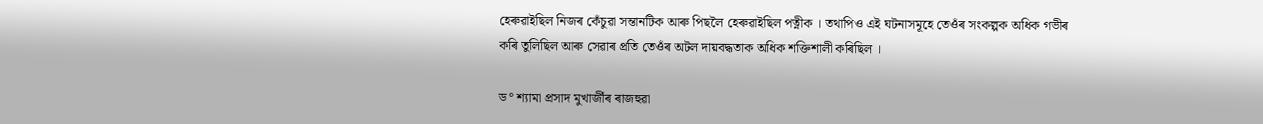হেৰুৱাইছিল নিজৰ কেঁচুৱা সন্তানটিক আৰু পিছলৈ হেৰুৱাইছিল পত্নীক । তথাপিও এই ঘটনাসমূহে তেওঁৰ সংকল্পক অধিক গভীৰ কৰি তুলিছিল আৰু সেৱাৰ প্ৰতি তেওঁৰ অটল দায়বদ্ধতাক অধিক শক্তিশালী কৰিছিল ।

ড° শ্যামা প্ৰসাদ মুখাৰ্জীৰ ৰাজহুৱা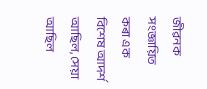জীৱনক সংজ্ঞায়িত কৰা এক বিশেষ আদৰ্শ আছিল, সেয়া আছিল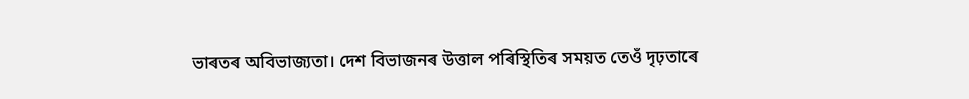ভাৰতৰ অবিভাজ্যতা। দেশ বিভাজনৰ উত্তাল পৰিস্থিতিৰ সময়ত তেওঁ দৃঢ়তাৰে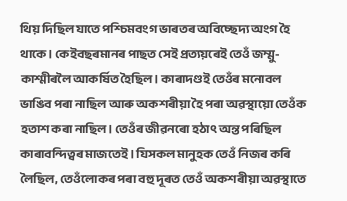থিয় দিছিল যাতে পশ্চিমবংগ ভাৰতৰ অবিচ্ছেদ্য অংগ হৈ থাকে। কেইবছৰমানৰ পাছত সেই প্ৰত্যয়ৰেই তেওঁ জম্মু-কাশ্মীৰলৈ আকৰ্ষিত হৈছিল। কাৰাদণ্ডই তেওঁৰ মনোবল ভাঙিব পৰা নাছিল আৰু অকশৰীয়া হৈ পৰা অৱস্থায়ো তেওঁক হতাশ কৰা নাছিল। তেওঁৰ জীৱনৰো হঠাৎ অন্ত পৰিছিল কাৰাবন্দিত্বৰ মাজতেই । যিসকল মানুহক তেওঁ নিজৰ কৰি লৈছিল, তেওঁলোকৰ পৰা বহু দূৰত তেওঁ অকশৰীয়া অৱস্থাতে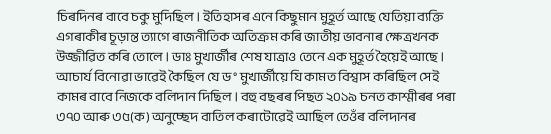চিৰদিনৰ বাবে চকু মুদিছিল। ইতিহাসৰ এনে কিছুমান মুহূৰ্ত আছে যেতিয়া ব্যক্তি এগৰাকীৰ চূড়ান্ত ত্যাগে ৰাজনীতিক অতিক্ৰম কৰি জাতীয় ভাবনাৰ ক্ষেত্ৰখনক উজ্জীৱিত কৰি তোলে । ডাঃ মুখাৰ্জীৰ শেষ যাত্ৰাও তেনে এক মুহূৰ্ত হৈয়েই আছে। আচাৰ্য বিনোৱা ভাৱেই কৈছিল যে ড° মুখাৰ্জীয়ে যি কামত বিশ্বাস কৰিছিল সেই কামৰ বাবে নিজকে বলিদান দিছিল। বহু বছৰৰ পিছত ২০১৯ চনত কাশ্মীৰৰ পৰা ৩৭০ আৰু ৩৫(ক) অনুচ্ছেদ বাতিল কৰাটোৱেই আছিল তেওঁৰ বলিদানৰ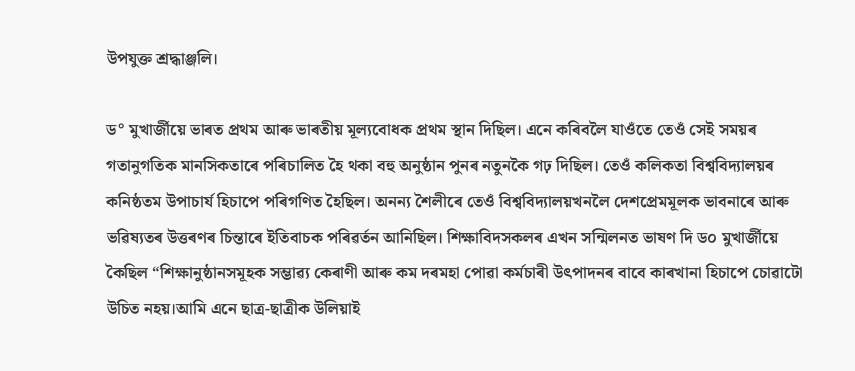উপযুক্ত শ্ৰদ্ধাঞ্জলি।

ড° মুখাৰ্জীয়ে ভাৰত প্ৰথম আৰু ভাৰতীয় মূল্যবোধক প্ৰথম স্থান দিছিল। এনে কৰিবলৈ যাওঁতে তেওঁ সেই সময়ৰ গতানুগতিক মানসিকতাৰে পৰিচালিত হৈ থকা বহু অনুষ্ঠান পুনৰ নতুনকৈ গঢ় দিছিল। তেওঁ কলিকতা বিশ্ববিদ্যালয়ৰ কনিষ্ঠতম উপাচাৰ্য হিচাপে পৰিগণিত হৈছিল। অনন্য শৈলীৰে তেওঁ বিশ্ববিদ্যালয়খনলৈ দেশপ্ৰেমমূলক ভাবনাৰে আৰু ভৱিষ্যতৰ উত্তৰণৰ চিন্তাৰে ইতিবাচক পৰিৱৰ্তন আনিছিল। শিক্ষাবিদসকলৰ এখন সন্মিলনত ভাষণ দি ড০ মুখাৰ্জীয়ে কৈছিল “শিক্ষানুষ্ঠানসমূহক সম্ভাৱ্য কেৰাণী আৰু কম দৰমহা পোৱা কৰ্মচাৰী উৎপাদনৰ বাবে কাৰখানা হিচাপে চোৱাটো উচিত নহয়।আমি এনে ছাত্ৰ-ছাত্ৰীক উলিয়াই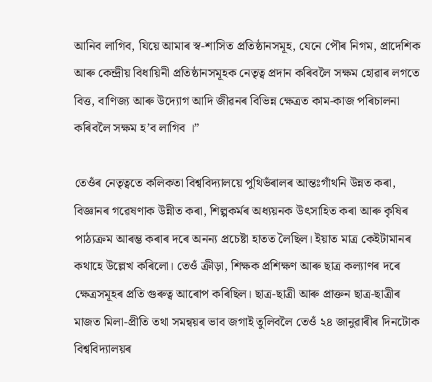আনিব লাগিব, যিয়ে আমাৰ স্ব-শাসিত প্ৰতিষ্ঠানসমূহ, যেনে পৌৰ নিগম, প্ৰাদেশিক আৰু কেন্দ্ৰীয় বিধায়িনী প্ৰতিষ্ঠানসমূহক নেতৃত্ব প্ৰদান কৰিবলৈ সক্ষম হোৱাৰ লগতে বিত্ত, বাণিজ্য আৰু উদ্যোগ আদি জীৱনৰ বিভিন্ন ক্ষেত্ৰত কাম-কাজ পৰিচালনা কৰিবলৈ সক্ষম হ’ব লাগিব ।”

তেওঁৰ নেতৃত্বতে কলিকতা বিশ্ববিদ্যালয়ে পুথিভঁৰালৰ আন্তঃগাঁথনি উন্নত কৰা, বিজ্ঞানৰ গৱেষণাক উন্নীত কৰা, শিল্পকৰ্মৰ অধ্যয়নক উৎসাহিত কৰা আৰু কৃষিৰ পাঠ্যক্ৰম আৰম্ভ কৰাৰ দৰে অনন্য প্ৰচেষ্টা হাতত লৈছিল। ইয়াত মাত্ৰ কেইটামানৰ কথাহে উল্লেখ কৰিলো। তেওঁ ক্ৰীড়া, শিক্ষক প্ৰশিক্ষণ আৰু ছাত্ৰ কল্যাণৰ দৰে ক্ষেত্ৰসমূহৰ প্ৰতি গুৰুত্ব আৰোপ কৰিছিল। ছাত্ৰ-ছাত্ৰী আৰু প্ৰাক্তন ছাত্ৰ-ছাত্ৰীৰ মাজত মিলা-প্ৰীতি তথা সমন্বয়ৰ ভাব জগাই তুলিবলৈ তেওঁ ২৪ জানুৱাৰীৰ দিনটোক বিশ্ববিদ্যালয়ৰ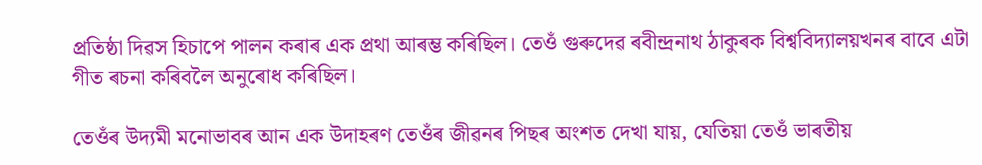প্ৰতিষ্ঠা দিৱস হিচাপে পালন কৰাৰ এক প্ৰথা আৰম্ভ কৰিছিল। তেওঁ গুৰুদেৱ ৰবীন্দ্ৰনাথ ঠাকুৰক বিশ্ববিদ্যালয়খনৰ বাবে এটা গীত ৰচনা কৰিবলৈ অনুৰোধ কৰিছিল।

তেওঁৰ উদ্যমী মনোভাবৰ আন এক উদাহৰণ তেওঁৰ জীৱনৰ পিছৰ অংশত দেখা যায়, যেতিয়া তেওঁ ভাৰতীয়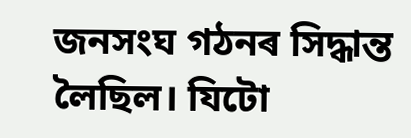জনসংঘ গঠনৰ সিদ্ধান্ত লৈছিল। যিটো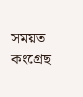সময়ত কংগ্ৰেছ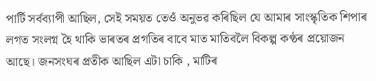পাৰ্টি সৰ্বব্যাপী আছিল, সেই সময়ত তেওঁ অনুভৱ কৰিছিল যে আমাৰ সাংস্কৃতিক শিপাৰ লগত সংলগ্ন হৈ থাকি ভাৰতৰ প্ৰগতিৰ বাবে মাত মাতিবলৈ বিকল্প কণ্ঠৰ প্ৰয়োজন আছে। জনসংঘৰ প্ৰতীক আছিল এটা চাকি , মাটিৰ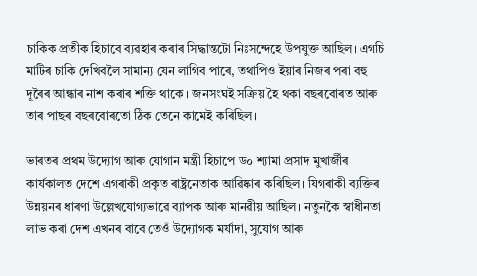চাকিক প্ৰতীক হিচাবে ব্যৱহাৰ কৰাৰ সিদ্ধান্তটো নিঃসন্দেহে উপযুক্ত আছিল। এগচি মাটিৰ চাকি দেখিবলৈ সামান্য যেন লাগিব পাৰে, তথাপিও ইয়াৰ নিজৰ পৰা বহু দূৰৈৰ আন্ধাৰ নাশ কৰাৰ শক্তি থাকে । জনসংঘই সক্ৰিয় হৈ থকা বছৰবোৰত আৰু তাৰ পাছৰ বছৰবোৰতো ঠিক তেনে কামেই কৰিছিল।

ভাৰতৰ প্ৰথম উদ্যোগ আৰু যোগান মন্ত্ৰী হিচাপে ড০ শ্যামা প্ৰসাদ মুখাৰ্জীৰ কাৰ্যকালত দেশে এগৰাকী প্ৰকৃত ৰাষ্ট্ৰনেতাক আৱিষ্কাৰ কৰিছিল। যিগৰাকী ব্যক্তিৰ উন্নয়নৰ ধাৰণা উল্লেখযোগ্যভাৱে ব্যাপক আৰু মানৱীয় আছিল। নতুনকৈ স্বাধীনতা লাভ কৰা দেশ এখনৰ বাবে তেওঁ উদ্যোগক মৰ্যাদা, সুযোগ আৰু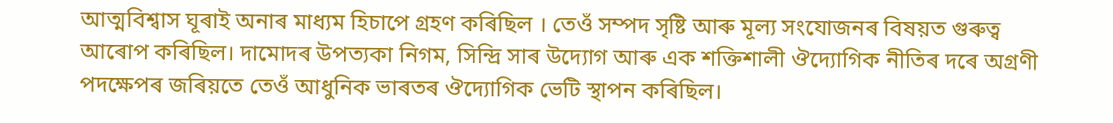আত্মবিশ্বাস ঘূৰাই অনাৰ মাধ্যম হিচাপে গ্ৰহণ কৰিছিল । তেওঁ সম্পদ সৃষ্টি আৰু মূল্য সংযোজনৰ বিষয়ত গুৰুত্ব আৰোপ কৰিছিল। দামোদৰ উপত্যকা নিগম, সিন্দ্ৰি সাৰ উদ্যোগ আৰু এক শক্তিশালী ঔদ্যোগিক নীতিৰ দৰে অগ্ৰণী পদক্ষেপৰ জৰিয়তে তেওঁ আধুনিক ভাৰতৰ ঔদ্যোগিক ভেটি স্থাপন কৰিছিল।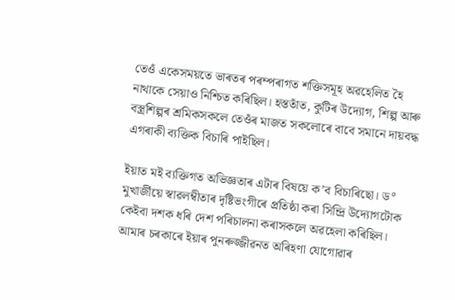তেওঁ একেসময়তে ভাৰতৰ পৰম্পৰাগত শক্তিসমূহ অৱহেলিত হৈ নাথাকে সেয়াও নিশ্চিত কৰিছিল। হস্ততাঁত, কুটিৰ উদ্যোগ, শিল্প আৰু বস্ত্ৰশিল্পৰ শ্ৰমিকসকলে তেওঁৰ মাজত সকলোৰে বাবে সমানে দায়বদ্ধ এগৰাকী ব্যক্তিক বিচাৰি পাইছিল।

ইয়াত মই ব্যক্তিগত অভিজ্ঞতাৰ এটাৰ বিষয়ে ক’ব বিচাৰিছো। ড° মুখাৰ্জীয়ে স্বাৱলম্বীতাৰ দৃষ্টিভংগীৰে প্ৰতিষ্ঠা কৰা সিন্দ্ৰি উদ্যোগটোক কেইবা দশক ধৰি দেশ পৰিচালনা কৰাসকলে অৱহেলা কৰিছিল। আমাৰ চৰকাৰে ইয়াৰ পুনৰুজ্জীৱনত অৰিহণা যোগোৱাৰ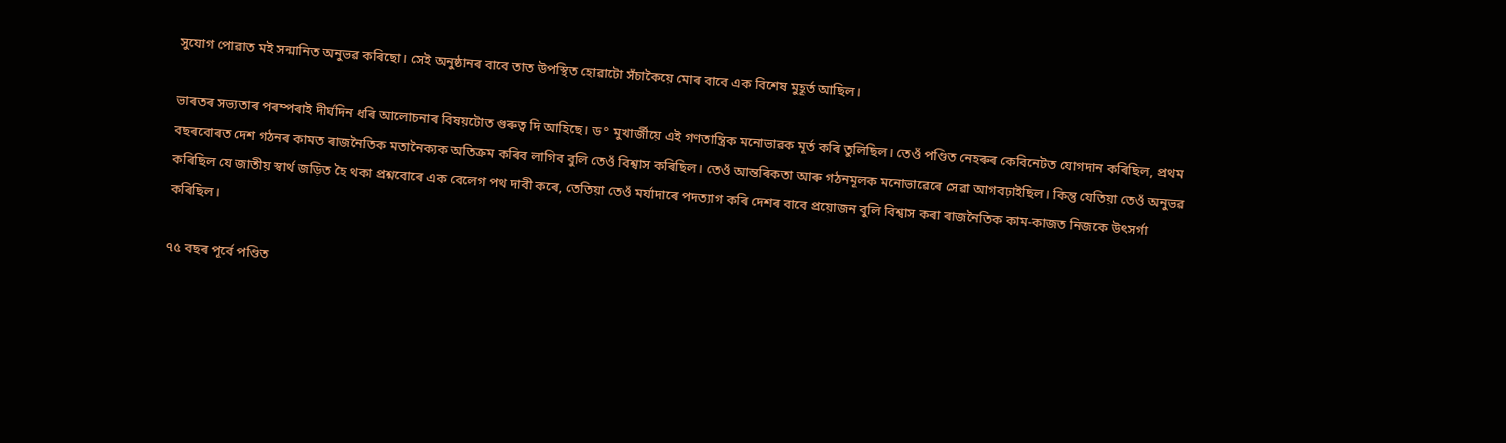সুযোগ পোৱাত মই সন্মানিত অনুভৱ কৰিছো। সেই অনুষ্ঠানৰ বাবে তাত উপস্থিত হোৱাটো সঁচাকৈয়ে মোৰ বাবে এক বিশেষ মুহূৰ্ত আছিল।

ভাৰতৰ সভ্যতাৰ পৰম্পৰাই দীৰ্ঘদিন ধৰি আলোচনাৰ বিষয়টোত গুৰুত্ব দি আহিছে। ড° মুখাৰ্জীয়ে এই গণতান্ত্ৰিক মনোভাৱক মূৰ্ত কৰি তুলিছিল। তেওঁ পণ্ডিত নেহৰুৰ কেবিনেটত যোগদান কৰিছিল, প্ৰথম বছৰবোৰত দেশ গঠনৰ কামত ৰাজনৈতিক মতানৈক্যক অতিক্ৰম কৰিব লাগিব বুলি তেওঁ বিশ্বাস কৰিছিল। তেওঁ আন্তৰিকতা আৰু গঠনমূলক মনোভাৱেৰে সেৱা আগবঢ়াইছিল। কিন্তু যেতিয়া তেওঁ অনুভৱ কৰিছিল যে জাতীয় স্বাৰ্থ জড়িত হৈ থকা প্ৰশ্নবোৰে এক বেলেগ পথ দাবী কৰে, তেতিয়া তেওঁ মৰ্যাদাৰে পদত্যাগ কৰি দেশৰ বাবে প্ৰয়োজন বুলি বিশ্বাস কৰা ৰাজনৈতিক কাম-কাজত নিজকে উৎসৰ্গা কৰিছিল।

৭৫ বছৰ পূৰ্বে পণ্ডিত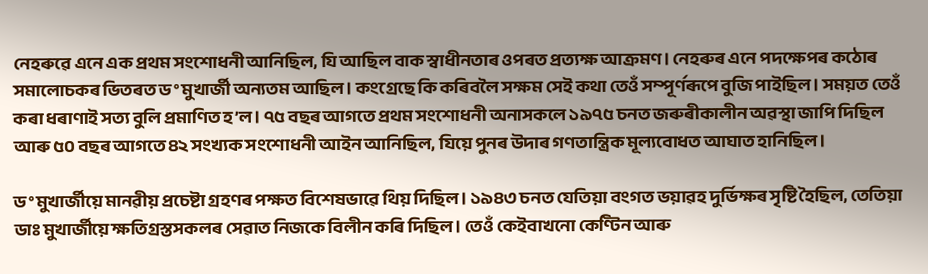নেহৰুৱে এনে এক প্ৰথম সংশোধনী আনিছিল, যি আছিল বাক স্বাধীনতাৰ ওপৰত প্ৰত্যক্ষ আক্ৰমণ। নেহৰুৰ এনে পদক্ষেপৰ কঠোৰ সমালোচকৰ ভিতৰত ড° মুখাৰ্জী অন্যতম আছিল। কংগ্ৰেছে কি কৰিবলৈ সক্ষম সেই কথা তেওঁ সম্পূৰ্ণৰূপে বুজি পাইছিল। সময়ত তেওঁ কৰা ধৰাণাই সত্য বুলি প্ৰমাণিত হ’ল। ৭৫ বছৰ আগতে প্ৰথম সংশোধনী অনাসকলে ১৯৭৫ চনত জৰুৰীকালীন অৱস্থা জাপি দিছিল আৰু ৫০ বছৰ আগতে ৪২ সংখ্যক সংশোধনী আইন আনিছিল, যিয়ে পুনৰ উদাৰ গণতান্ত্ৰিক মূল্যবোধত আঘাত হানিছিল।

ড° মুখাৰ্জীয়ে মানৱীয় প্ৰচেষ্টা গ্ৰহণৰ পক্ষত বিশেষভাৱে থিয় দিছিল। ১৯৪৩ চনত যেতিয়া বংগত ভয়াৱহ দুৰ্ভিক্ষৰ সৃষ্টি হৈছিল, তেতিয়া ডাঃ মুখাৰ্জীয়ে ক্ষতিগ্ৰস্তসকলৰ সেৱাত নিজকে বিলীন কৰি দিছিল। তেওঁ কেইবাখনো কেণ্টিন আৰু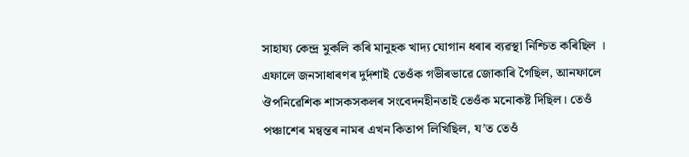সাহায্য কেন্দ্ৰ মুকলি কৰি মানুহক খাদ্য যোগান ধৰাৰ ব্যৱস্থা নিশ্চিত কৰিছিল । এফালে জনসাধাৰণৰ দুৰ্দশাই তেওঁক গভীৰভাৱে জোকাৰি গৈছিল, আনফালে ঔপনিৱেশিক শাসকসকলৰ সংবেদনহীনতাই তেওঁক মনোকষ্ট দিছিল। তেওঁ পঞ্চাশেৰ মন্বন্তৰ নামৰ এখন কিতাপ লিখিছিল, য’ত তেওঁ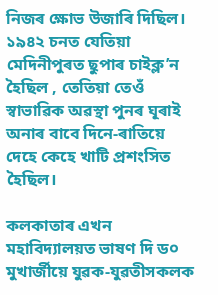নিজৰ ক্ষোভ উজাৰি দিছিল। ১৯৪২ চনত যেতিয়া মেদিনীপুৰত ছুপাৰ চাইক্ল’ন হৈছিল , তেতিয়া তেওঁ স্বাভাৱিক অৱস্থা পুনৰ ঘূৰাই অনাৰ বাবে দিনে-ৰাতিয়ে দেহে কেহে খাটি প্ৰশংসিত হৈছিল।

কলকাতাৰ এখন মহাবিদ্যালয়ত ভাষণ দি ড০ মুখাৰ্জীয়ে যুৱক-যুৱতীসকলক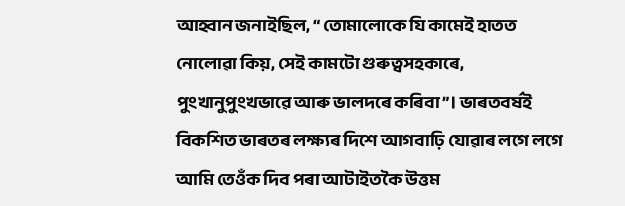আহ্বান জনাইছিল, “ তোমালোকে যি কামেই হাতত নোলোৱা কিয়, সেই কামটো গুৰুত্বসহকাৰে, পুংখানুপুংখভাৱে আৰু ভালদৰে কৰিবা”। ভাৰতবৰ্ষই বিকশিত ভাৰতৰ লক্ষ্যৰ দিশে আগবাঢ়ি যোৱাৰ লগে লগে আমি তেওঁক দিব পৰা আটাইতকৈ উত্তম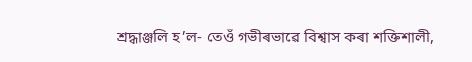শ্ৰদ্ধাঞ্জলি হ’ল- তেওঁ গভীৰভাৱে বিশ্বাস কৰা শক্তিশালী,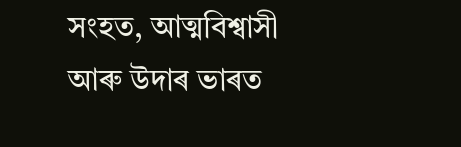সংহত, আত্মবিশ্বাসী আৰু উদাৰ ভাৰত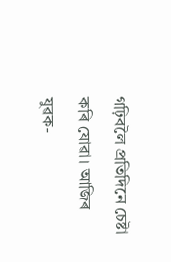গঢ়িবলৈ প্ৰতিদিনে চেষ্টা কৰি যোৱা। আজিৰ যুৱক-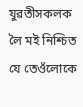যুৱতীসকলক লৈ মই নিশ্চিত যে তেওঁলোকে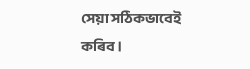সেয়া সঠিকভাবেই কৰিব।